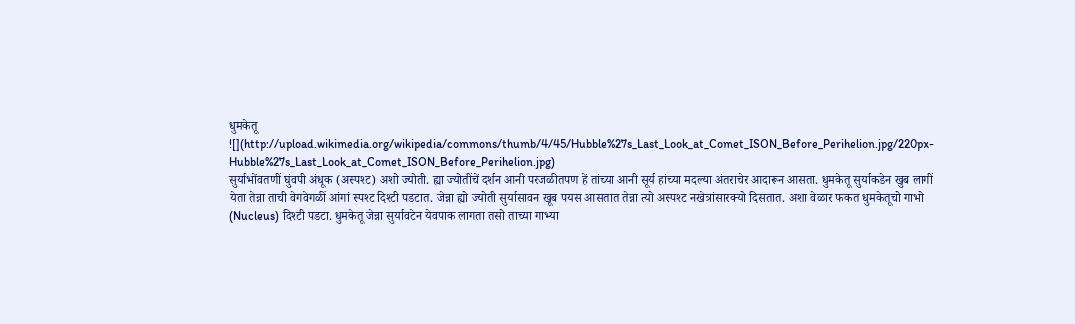धुमकेतू
![](http://upload.wikimedia.org/wikipedia/commons/thumb/4/45/Hubble%27s_Last_Look_at_Comet_ISON_Before_Perihelion.jpg/220px-Hubble%27s_Last_Look_at_Comet_ISON_Before_Perihelion.jpg)
सुर्याभोंवतणीं घुंवपी अंधूक (अस्पश्ट) अशो ज्योती. ह्या ज्योतींचें दर्शन आनी परजळीतपण हें तांच्या आनी सूर्य हांच्या मदल्या अंतराचेर आदारून आसता. धुमकेतू सुर्याकडेन खुब लागीं येता तेन्ना ताची वेगवेगळीं आंगां स्पश्ट दिश्टी पडटात. जेन्ना ह्यो ज्योती सुर्यासावन खूब पयस आसतात तेन्ना त्यो अस्पश्ट नखेत्रांसारक्यो दिसतात. अशा वेळार फकत धुमकेतूचो गाभो (Nucleus) दिश्टी पडटा. धुमकेतू जेन्ना सुर्यावटेन येवपाक लागता तसो ताच्या गाभ्या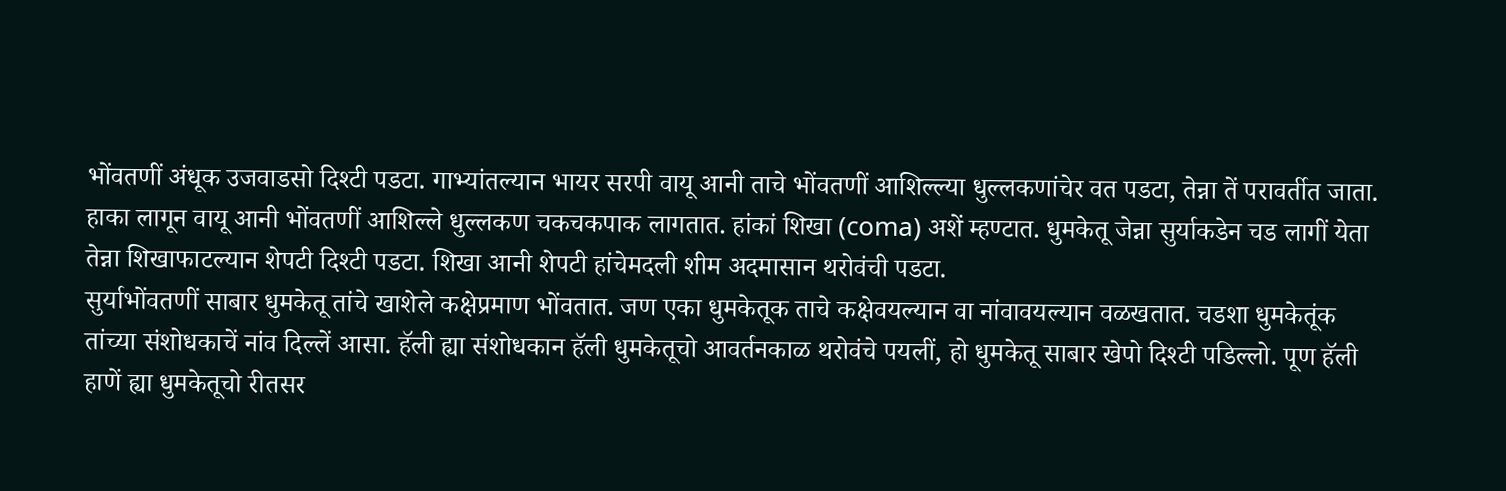भोंवतणीं अंधूक उजवाडसो दिश्टी पडटा. गाभ्यांतल्यान भायर सरपी वायू आनी ताचे भोंवतणीं आशिल्ल्या धुल्लकणांचेर वत पडटा, तेन्ना तें परावर्तीत जाता. हाका लागून वायू आनी भोंवतणीं आशिल्ले धुल्लकण चकचकपाक लागतात. हांकां शिखा (coma) अशें म्हण्टात. धुमकेतू जेन्ना सुर्याकडेन चड लागीं येता तेन्ना शिखाफाटल्यान शेपटी दिश्टी पडटा. शिखा आनी शेपटी हांचेमदली शीम अदमासान थरोवंची पडटा.
सुर्याभोंवतणीं साबार धुमकेतू तांचे खाशेले कक्षेप्रमाण भोंवतात. जण एका धुमकेतूक ताचे कक्षेवयल्यान वा नांवावयल्यान वळखतात. चडशा धुमकेतूंक तांच्या संशोधकाचें नांव दिल्लें आसा. हॅली ह्या संशोधकान हॅली धुमकेतूचो आवर्तनकाळ थरोवंचे पयलीं, हो धुमकेतू साबार खेपो दिश्टी पडिल्लो. पूण हॅली हाणें ह्या धुमकेतूचो रीतसर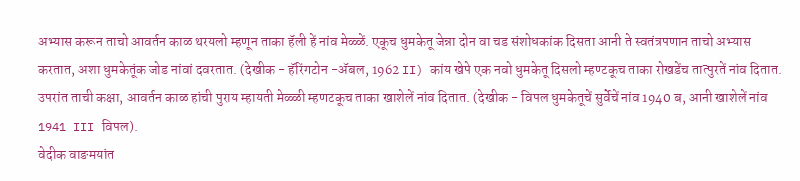अभ्यास करून ताचो आवर्तन काळ थरयलो म्हणून ताका हॅली हें नांव मेळ्ळें. एकूच धुमकेतू जेन्ना दोन वा चड संशोधकांक दिसता आनी ते स्वतंत्रपणान ताचो अभ्यास करतात, अशा धुमकेतूंक जोड नांवां दवरतात. (देखीक - हॅरिंगटोन -ॲबल, 1962 II) कांय खेपे एक नवो धुमकेतू दिसलो म्हण्टकूच ताका रोखडेंच तात्पुरतें नांव दितात. उपरांत ताची कक्षा, आवर्तन काळ हांची पुराय म्हायती मेळ्ळी म्हणटकूच ताका खाशेलें नांव दितात. (देखीक - विपल धुमकेतूचें सुर्वेचें नांव 1940 ब, आनी खाशेलें नांव 1941 III विपल).
वेदीक वाङमयांत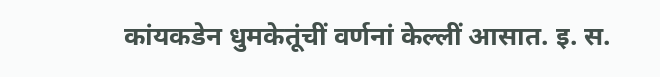कांयकडेन धुमकेतूंचीं वर्णनां केल्लीं आसात. इ. स.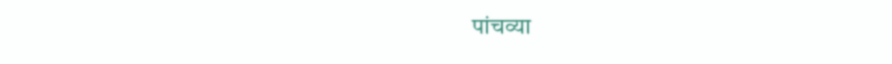पांचव्या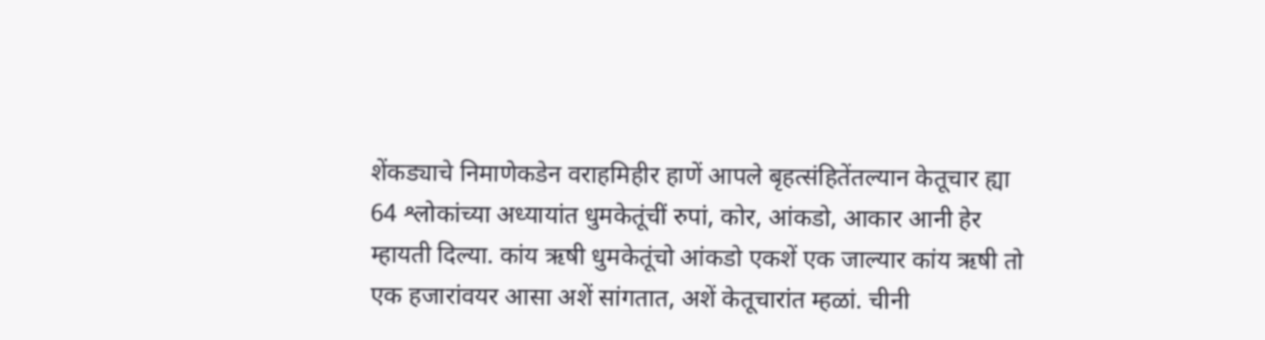शेंकड्याचे निमाणेकडेन वराहमिहीर हाणें आपले बृहत्संहितेंतल्यान केतूचार ह्या 64 श्लोकांच्या अध्यायांत धुमकेतूंचीं रुपां, कोर, आंकडो, आकार आनी हेर म्हायती दिल्या. कांय ऋषी धुमकेतूंचो आंकडो एकशें एक जाल्यार कांय ऋषी तो एक हजारांवयर आसा अशें सांगतात, अशें केतूचारांत म्हळां. चीनी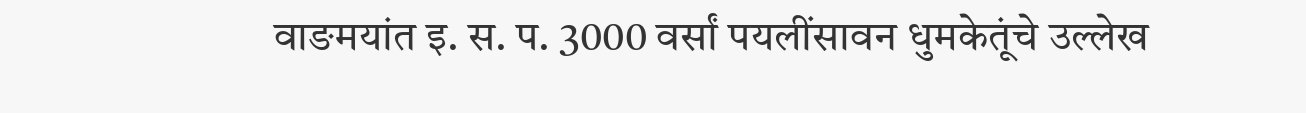वाङमयांत इ. स. प. 3000 वर्सां पयलींसावन धुमकेतूंचे उल्लेख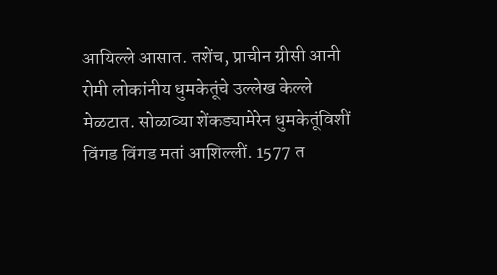आयिल्ले आसात. तशेंच, प्राचीन ग्रीसी आनी रोमी लोकांनीय धुमकेतूंचे उल्लेख केल्ले मेळटात. सोळाव्या शेंकड्यामेरेन धुमकेतूंविशीं विंगड विंगड मतां आशिल्लीं. 1577 त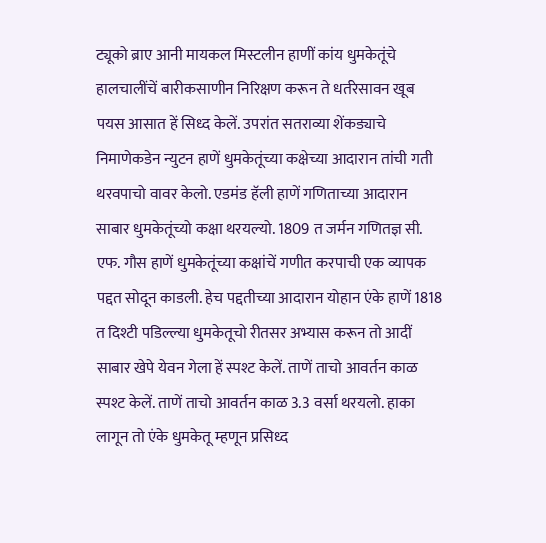ट्यूको ब्राए आनी मायकल मिस्टलीन हाणीं कांय धुमकेतूंचे हालचालींचें बारीकसाणीन निरिक्षण करून ते धर्तरेसावन खूब पयस आसात हें सिध्द केलें. उपरांत सतराव्या शेंकड्याचे निमाणेकडेन न्युटन हाणें धुमकेतूंच्या कक्षेच्या आदारान तांची गती थरवपाचो वावर केलो. एडमंड हॅली हाणें गणिताच्या आदारान साबार धुमकेतूंच्यो कक्षा थरयल्यो. 1809 त जर्मन गणितज्ञ सी. एफ. गौस हाणें धुमकेतूंच्या कक्षांचें गणीत करपाची एक व्यापक पद्दत सोदून काडली. हेच पद्दतीच्या आदारान योहान एंके हाणें 1818 त दिश्टी पडिल्ल्या धुमकेतूचो रीतसर अभ्यास करून तो आदीं साबार खेपे येवन गेला हें स्पश्ट केलें. ताणें ताचो आवर्तन काळ स्पश्ट केलें. ताणें ताचो आवर्तन काळ 3.3 वर्सा थरयलो. हाका लागून तो एंके धुमकेतू म्हणून प्रसिध्द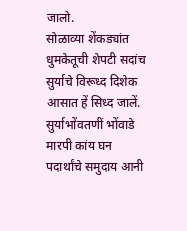जालो.
सोळाव्या शेंकड्यांत धुमकेतूची शेपटी सदांच सुर्याचे विरूध्द दिशेक आसात हें सिध्द जालें. सुर्याभोंवतणीं भोंवाडे मारपी कांय घन पदार्थांचे समुदाय आनी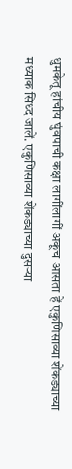धुमकेतू हांचीय घुंवपाची कक्षा लागींलागीं अकूच आसता हें एकुणिसाव्या शेंकड्याच्या मध्याक सिध्द जालें. एकुणिसाव्या शेंकड्याच्या दुसऱ्या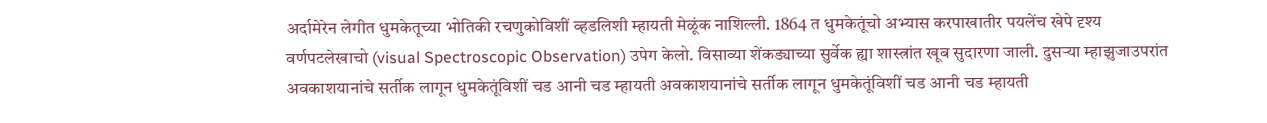अर्दामेरेन लेगीत धुमकेतूच्या भोतिकी रचणुकोविशीं व्हडलिशी म्हायती मेळूंक नाशिल्ली. 1864 त धुमकेतूंचो अभ्यास करपाखातीर पयलेंच खेपे दृश्य वर्णपटलेखाचो (visual Spectroscopic Observation) उपेग केलो. विसाव्या शेंकड्याच्या सुर्वेक ह्या शास्त्रांत खूब सुदारणा जाली. दुसऱ्या म्हाझुजाउपरांत अवकाशयानांचे सर्तीक लागून धुमकेतूंविशीं चड आनी चड म्हायती अवकाशयानांचे सर्तीक लागून धुमकेतूंविशीं चड आनी चड म्हायती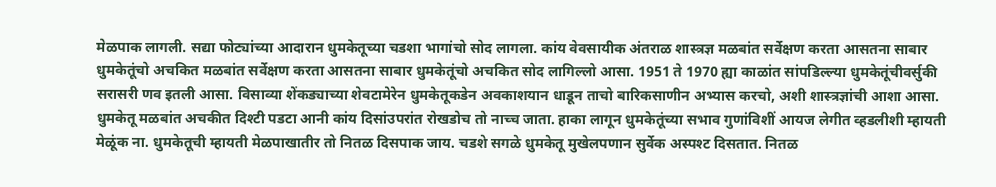मेळपाक लागली. सद्या फोट्यांच्या आदारान धुमकेतूच्या चडशा भागांचो सोद लागला. कांय वेवसायीक अंतराळ शास्त्रज्ञ मळबांत सर्वेक्षण करता आसतना साबार धुमकेतूंचो अचकित मळबांत सर्वेक्षण करता आसतना साबार धुमकेतूंचो अचकित सोद लागिल्लो आसा. 1951 ते 1970 ह्या काळांत सांपडिल्ल्या धुमकेतूंचीवर्सुकी सरासरी णव इतली आसा. विसाव्या शेंकड्याच्या शेवटामेरेन धुमकेतूकडेन अवकाशयान धाडून ताचो बारिकसाणीन अभ्यास करचो, अशी शास्त्रज्ञांची आशा आसा.
धुमकेतू मळबांत अचकीत दिश्टी पडटा आनी कांय दिसांउपरांत रोखडोच तो नाच्च जाता. हाका लागून धुमकेतूंच्या सभाव गुणांविशीं आयज लेगीत व्हडलीशी म्हायती मेळूंक ना. धुमकेतूची म्हायती मेळपाखातीर तो नितळ दिसपाक जाय. चडशे सगळे धुमकेतू मुखेलपणान सुर्वेक अस्पश्ट दिसतात. नितळ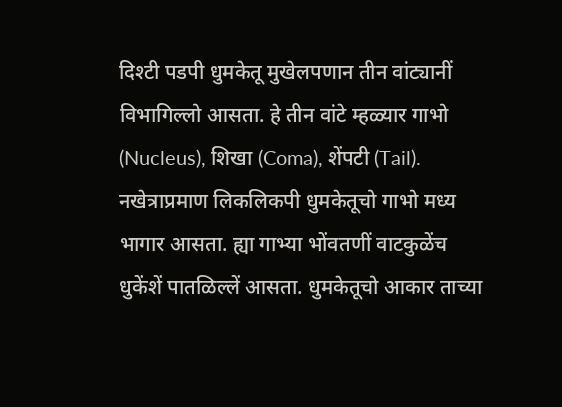दिश्टी पडपी धुमकेतू मुखेलपणान तीन वांट्यानीं विभागिल्लो आसता. हे तीन वांटे म्हळ्यार गाभो (Nucleus), शिखा (Coma), शेंपटी (Tail). नखेत्राप्रमाण लिकलिकपी धुमकेतूचो गाभो मध्य भागार आसता. ह्या गाभ्या भोंवतणीं वाटकुळेंच धुकेंशें पातळिल्लें आसता. धुमकेतूचो आकार ताच्या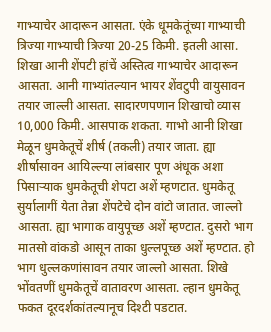गाभ्याचेर आदारून आसता. एंके धूमकेतूंच्या गाभ्याची त्रिज्या गाभ्याची त्रिज्या 20-25 किमी. इतली आसा. शिखा आनी शेंपटी हांचें अस्तित्व गाभ्याचेर आदारून आसता. आनी गाभ्यांतल्यान भायर शेंवटुपी वायुसावन तयार जाल्ली आसता. सादारणपणान शिखाचो व्यास 10,000 किमी. आसपाक शकता. गाभो आनी शिखा मेळून धुमकेतूचें शीर्ष (तकली) तयार जाता. ह्या शीर्षासावन आयिल्ल्या लांबसार पूण अंधूक अशा पिसाऱ्याक धुमकेतूची शेपटा अशें म्हणटात. धुमकेतू सुर्यालागीं येता तेन्ना शेंपटेचे दोन वांटो जातात. जाल्लो आसता. ह्या भागाक वायुपूच्छ अशें म्हण्टात. दुसरो भाग मातसो वांकडो आसून ताका धुल्लपूच्छ अशें म्हण्टात. हो भाग धुल्लकणांसावन तयार जाल्लो आसता. शिखे भोंवतणीं धुमकेतूचें वातावरण आसता. ल्हान धुमकेतू फकत दूरदर्शकांतल्यानूच दिश्टी पडटात.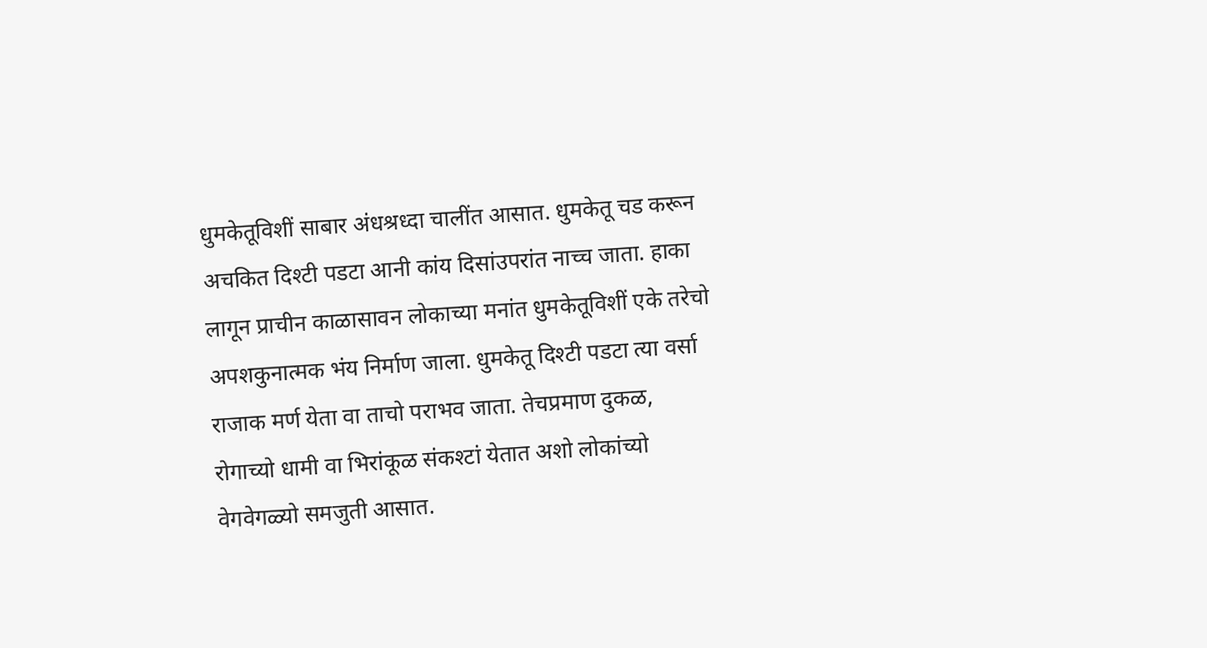धुमकेतूविशीं साबार अंधश्रध्दा चालींत आसात. धुमकेतू चड करून अचकित दिश्टी पडटा आनी कांय दिसांउपरांत नाच्च जाता. हाका लागून प्राचीन काळासावन लोकाच्या मनांत धुमकेतूविशीं एके तरेचो अपशकुनात्मक भंय निर्माण जाला. धुमकेतू दिश्टी पडटा त्या वर्सा राजाक मर्ण येता वा ताचो पराभव जाता. तेचप्रमाण दुकळ, रोगाच्यो धामी वा भिरांकूळ संकश्टां येतात अशो लोकांच्यो वेगवेगळ्यो समजुती आसात.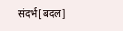संदर्भ[बदल]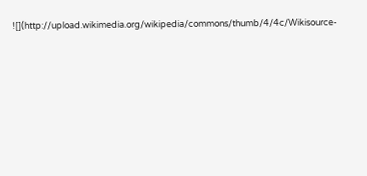![](http://upload.wikimedia.org/wikipedia/commons/thumb/4/4c/Wikisource-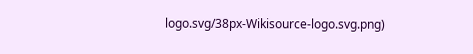logo.svg/38px-Wikisource-logo.svg.png)